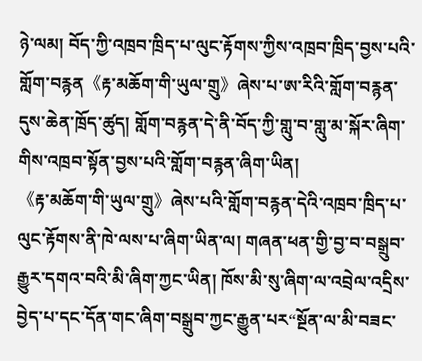ཉེ་ལམ། བོད་ཀྱི་འཁྲབ་ཁྲིད་པ་ལུང་རྟོགས་ཀྱིས་འཁྲབ་ཁྲིད་བྱས་པའི་གློག་བརྙན《རྟ་མཆོག་གི་ཡུལ་གྲུ》ཞེས་པ་ཨ་རིའི་གློག་བརྙན་དུས་ཆེན་ཁྲོད་ཚུད། གློག་བརྙན་དེ་ནི་བོད་ཀྱི་གླུ་བ་གླུ་མ་སྐོར་ཞིག་གིས་འཁྲབ་སྟོན་བྱས་པའི་གློག་བརྙན་ཞིག་ཡིན།
《རྟ་མཆོག་གི་ཡུལ་གྲུ》ཞེས་པའི་གློག་བརྙན་དེའི་འཁྲབ་ཁྲིད་པ་ལུང་རྟོགས་ནི་ཁེ་ལས་པ་ཞིག་ཡིན་ལ། གཞན་ཕན་གྱི་བྱ་བ་བསྒྲུབ་རྒྱུར་དགའ་བའི་མི་ཞིག་ཀྱང་ཡིན། ཁོས་མི་སུ་ཞིག་ལ་འབྲེལ་འདྲིས་བྱེད་པ་དང་དོན་གང་ཞིག་བསྒྲུབ་ཀྱང་རྒྱུན་པར“སྔོན་ལ་མི་བཟང་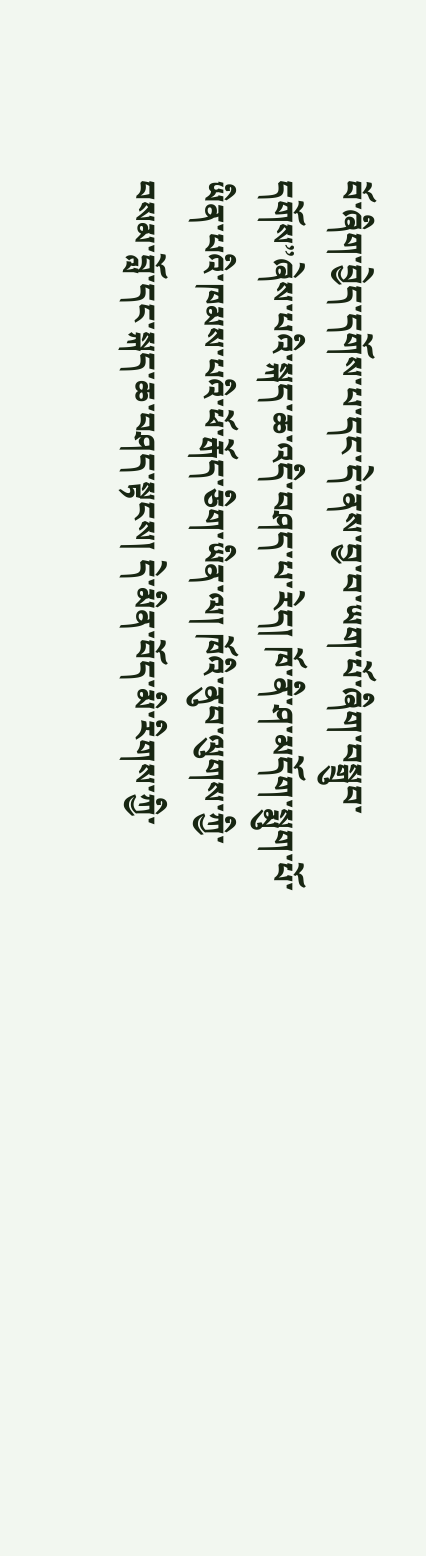བོ་ཞིག་བྱེད་དགོས་པ་དང་དེ་ནས་བྱ་བ་ཡག་པོ་ཞིག་བསྒྲུབ་དགོས”ཞེས་པའི་སྐད་ཆ་འདི་བཤད་པ་རེད། ཁོ་ནི་ཤ་མདོག་སྨུག་པོ་ཡིན་པའི་ཁམས་པའི་ཕོ་རྒོད་ཅིག་ཡིན་ལ། ཁོའི་ནུབ་ལུགས་ཀྱི་བསམ་བློ་དང་སྐད་ཆ་བཤད་སྟངས། དེ་མིན་བོད་མི་རིགས་ཀྱི་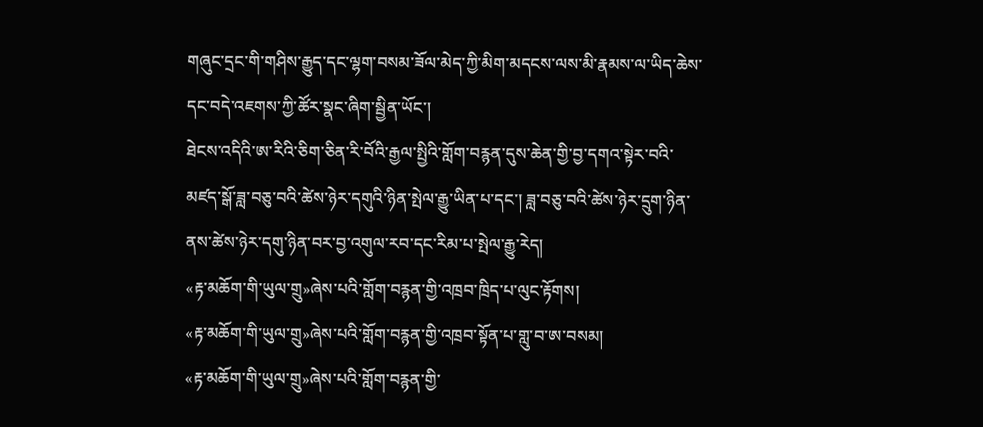གཞུང་དྲང་གི་གཤིས་རྒྱུད་དང་ལྷག་བསམ་ཟོལ་མེད་ཀྱི་མིག་མདངས་ལས་མི་རྣམས་ལ་ཡིད་ཆེས་དང་བདེ་འཇགས་ཀྱི་ཚོར་སྣང་ཞིག་སྦྱིན་ཡོང་།
ཐེངས་འདིའི་ཨ་རིའི་ཅིག་ཅིན་རི་བོའི་རྒྱལ་སྤྱིའི་གློག་བརྙན་དུས་ཆེན་གྱི་བྱ་དགའ་སྟེར་བའི་མཛད་སྒོ་ཟླ་བཅུ་བའི་ཚེས་ཉེར་དགུའི་ཉིན་སྤེལ་རྒྱུ་ཡིན་པ་དང་། ཟླ་བཅུ་བའི་ཚེས་ཉེར་དྲུག་ཉིན་ནས་ཚེས་ཉེར་དགུ་ཉིན་བར་བྱ་འགུལ་རབ་དང་རིམ་པ་སྤེལ་རྒྱུ་རེད།
«རྟ་མཆོག་གི་ཡུལ་གྲུ»ཞེས་པའི་གློག་བརྙན་གྱི་འཁྲབ་ཁྲིད་པ་ལུང་རྟོགས།
«རྟ་མཆོག་གི་ཡུལ་གྲུ»ཞེས་པའི་གློག་བརྙན་གྱི་འཁྲབ་སྟོན་པ་གླུ་བ་ཨ་བསམ།
«རྟ་མཆོག་གི་ཡུལ་གྲུ»ཞེས་པའི་གློག་བརྙན་གྱི་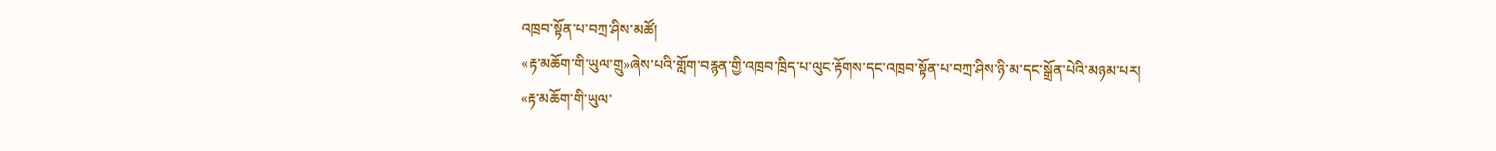འཁྲབ་སྟོན་པ་བཀྲ་ཤིས་མཚོ།
«རྟ་མཆོག་གི་ཡུལ་གྲུ»ཞེས་པའི་གློག་བརྙན་གྱི་འཁྲབ་ཁྲིད་པ་ལུང་རྟོགས་དང་འཁྲབ་སྟོན་པ་བཀྲ་ཤིས་ཉི་མ་དང་སྒྲོན་པེའི་མཉམ་པར།
«རྟ་མཆོག་གི་ཡུལ་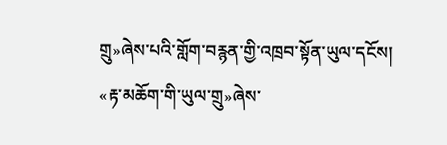གྲུ»ཞེས་པའི་གློག་བརྙན་གྱི་འཁྲབ་སྟོན་ཡུལ་དངོས།
«རྟ་མཆོག་གི་ཡུལ་གྲུ»ཞེས་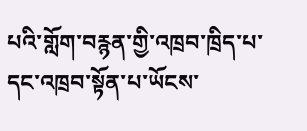པའི་གློག་བརྙན་གྱི་འཁྲབ་ཁྲིད་པ་དང་འཁྲབ་སྟོན་པ་ཡོངས་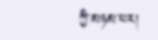ཀྱི་མཉམ་པར།